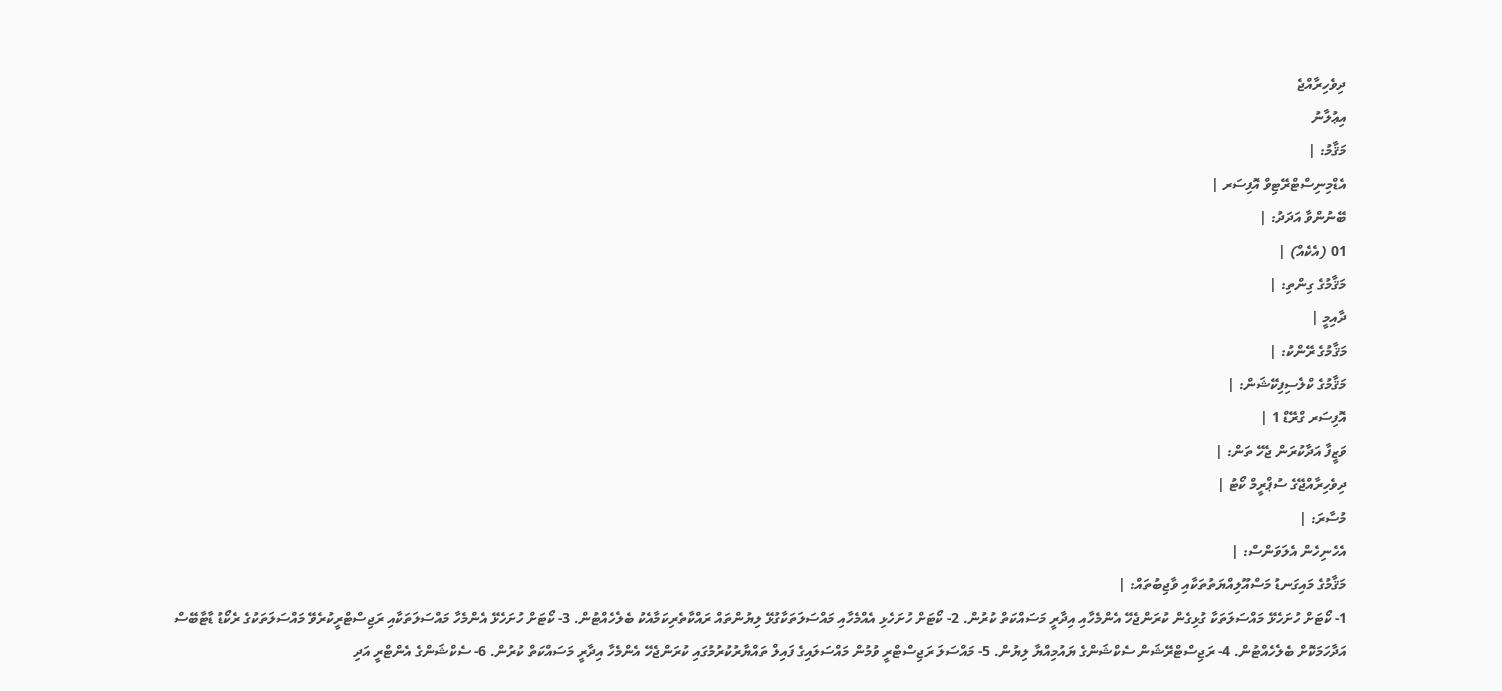ދިވެހިރާއްޖެ
އިޢުލާނު
މަޤާމު: |
އެޑްމިނިސްޓްރޭޓިވް އޮފިސަރ |
ބޭނުންވާ އަދަދު: |
01 (އެކެއް) |
މަޤާމުގެ ގިންތި: |
ދާއިމީ |
މަޤާމުގެ ރޭންކު: |
މަޤާމުގެ ކްލެސިފިކޭޝަން: |
އޮފިސަރ ގްރޭޑް 1 |
ވަޒީފާ އަދާކުރަން ޖެހޭ ތަން: |
ދިވެހިރާއްޖޭގެ ސުޕްރީމް ކޯޓު |
މުސާރަ: |
އެހެނިހެން އެލަވަންސް: |
މަޤާމުގެ މައިގަނޑު މަސްއޫލިއްޔަތުތަކާއި ވާޖިބުތައް: |
1- ކޯޓަށް ހުށަހެޅޭ މައްސަލަތަކާ ގުޅިގެން ކުރަންޖެހޭ އެންމެހާއި އިދާރީ މަސައްކަތް ކުރުން. 2- ކޯޓަށް ހުށަހެޅި އެއްމެހާއި މައްސަލަތަކާގުޅޭ ލިޔުންތައް ރައްކާތެރިކަމާއެކު ބެލެހެއްޓުން. 3- ކޯޓަށް ހުށަހެޅޭ އެންމެހާ މައްސަލަތަކާއި ރަޖިސްޓްރީކުރެވޭ މައްސަލަތަކުގެ ރެކޯޑު ޑާޓާބޭސް އަދާހަމަކޮށް ބެލެހެއްޓުން. 4- ރަޖިސްޓްރޭޝަން ސެކްޝަންގެ ޔައުމިއްޔާ ލިޔުން. 5- މައްސަލަ ރަޖިސްޓްރީ ވުމުން މައްސަލައިގެ ފައިލް ތައްޔާރުކުރުމުގައި ކުރަންޖެހޭ އެންމެހާ އިދާރީ މަސައްކަތް ކުރުން. 6- ސެކްޝަންގެ އެންޓްރީ އަދި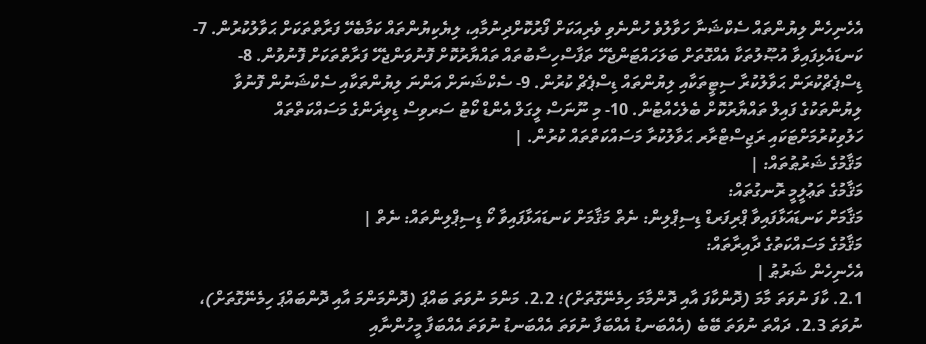އެހެނިހެން ލިޔުންތައް ސެކްޝަނާ ހަވާލުވެ ހުންނެވި ވެރިއަކަށް ފޯރުކޮށްދިނުމާއި، ލިޔެކިޔުންތައް ކަމާބެހޭ ފަރާތްތަކަށް ޙަވާލުކުރުން. 7- ކަނޑައެޅިފައިވާ އުޞޫލުތަކާ އެއްގޮތަށް ބަލަހައްޓަންޖެހޭ ތަފާސްހިސާބުތައް ތައްޔާރުކޮށް ފޮނުވަންޖެހޭ ފަރާތްތަކަށް ފޮނުވުން. 8- ޑިސްޕެޗްކުރަން ޙަވާލުކުރާ ސިޓީތަކާއި ލިޔުންތައް ޑިސްޕެޗް ކުރުން. 9- ސެކްޝަނަށް އަންނަ ލިޔުންތަކާއި ސެކްޝަނުން ފޮނުވާ ލިޔުންތަކުގެ ފައިލް ތައްޔާރުކޮށް ބެލެހެއްޓުން. 10- މި ނޫނަސް ލީގަލް އެންޑް ކޯޓު ސަރވިސް ޑިވިޜަންގެ މަސައްކަތްތައް ހަލުވިކުރުމަށްޓަކައި ރަޖިސްޓްރާރ ޙަވާލުކުރާ މަސައްކަތްތައް ކުރުން. |
މަޤާމުގެ ޝަރުޠުތައް: |
މަޤާމުގެ ތަޢުލީމީ ރޮނގުތައް:
މަޤާމަށް ކަނޑައަޅާފައިވާ ޕްރިފަރޑް ޑިސިޕްލިން: ނެތް މަޤާމަށް ކަނޑައަޅާފައިވާ ކޯ ޑިސިޕްލިންތައް: ނެތް |
މަޤާމުގެ މަސައްކަތުގެ ދާއިރާތައް:
އެހެނިހެން ޝަރުޠު |
2.1. ކާފަ ނުވަތަ މާމަ (ދޮންކާފަ އާއި ދޮންމާމަ ހިމެނޭގޮތަށް)؛ 2.2. މަންމަ ނުވަތަ ބައްޕަ (ދޮންމަންމަ އާއި ދޮންބައްޕަ ހިމެނޭގޮތަށް)، ނުވަތަ 2.3. ދައްތަ ނުވަތަ ބޭބެ (އެއްބަނޑު އެއްބަފާ ނުވަތަ އެއްބަނޑު ނުވަތަ އެއްބަފާ މީހުންނާއި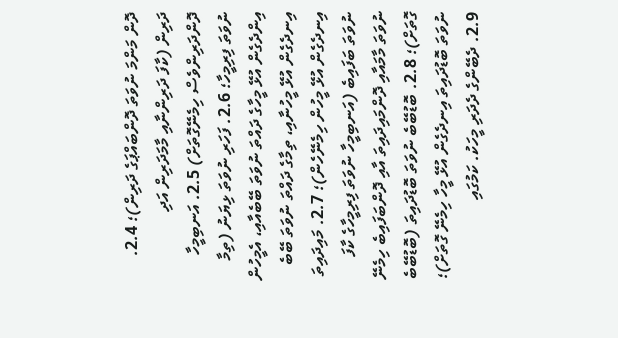ދޮން މަންމަ ނުވަތަ ދޮންބައްޕަގެ ދަރިން)؛ 2.4. ދަރިން (ކާފަ ދަރިންނާއި މާމަދަރިން އަދި ދޮންދަރިންވެސް ހިމެނޭގޮތަށް) 2.5. އަނބިމީހާ ނުވަތަ ފިރިމީހާ؛ 2.6. ފަހަރި ނުވަތަ ޅިޔަނު (ތިމާ އިންދެގެން އުޅޭ މީހާގެ ދައްތަ ނުވަތަ ބޭބެއާއި، އެމީހުން އިނދެގެން އުޅޭ މީހުނާއި، ތިމާގެ ދައްތަ ނުވަތަ ބޭބެ އިނދެގެން އުޅޭ މީހުން ހިމެނޭހެން)؛ 2.7. މައިދައިތަ ނުވަތަ ބަފައިބެ (އަނބިމީހާ ނުވަތަ ފިރިމީހާގެ ކާފަ ނުވަތަ މާމައާއި ދޮންމައިދައިތަ އާއި ދޮންބަފައިބެ ހިމެނޭ ގޮތަށް)؛ 2.8. ބޮޑުބޭބެ ނުވަތަ ބޮޑުދައިތަ (ބޮޑުބޭބެ ނުވަތަ ބޮޑުދައިތަ އިނދެގެން އުޅޭ މީހާ ހިމެނޭ ގޮތަށް)؛ 2.9. ދެބޭންގެ ދެދަރި މީހަކު. ކަމުގައި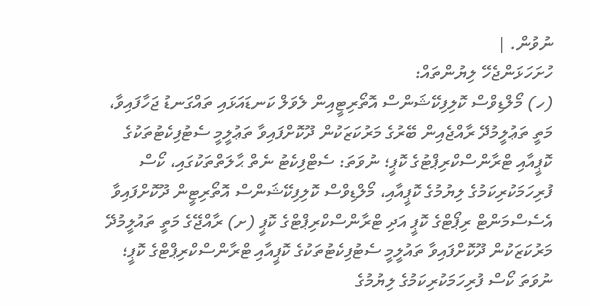ނުވުން. |
ހުށަހަޅަންޖެހޭ ލިޔުންތައް:
(ހ) މޯލްޑިވްސް ކޮލިފިކޭޝަންސް އޮތޯރިޓީއިން ލެވަލް ކަނޑައަޅައި ތައްގަނޑު ޖަހާފައިވާ، މަތީ ތަޢުލީމުދޭ ރާއްޖެއިން ބޭރުގެ މަރުކަޒަކުން ދޫކޮށްފައިވާ ތަޢުލީމީ ސެޓުފިކެޓުތަކުގެ ކޮޕީއާއި ޓްރާންސްކްރިޕްޓުގެ ކޮޕީ؛ ނުވަތަ: ސެޓްފިކެޓު ނެތް ޙާލަތްތަކުގައި، ކޯސް ފުރިހަމަކުރިކަމުގެ ލިޔުމުގެ ކޮޕީއާއި، މޯލްޑިވްސް ކޮލިފިކޭޝަންސް އޮތޯރިޓީން ދޫކޮށްފައިވާ އެސެސްމަންޓް ރިޕޯޓްގެ ކޮޕީ އަދި ޓްރާންސްކްރިޕްޓްގެ ކޮޕީ (ށ) ރާއްޖޭގެ މަތީ ތައުލީމުދޭ މަރުކަޒަކުން ދޫކޮށްފައިވާ ތައުލީމީ ސެޓުފިކެޓުތަކުގެ ކޮޕީއާއި ޓްރާންސްކްރިޕްޓްގެ ކޮޕީ؛ ނުވަތަ ކޯސް ފުރިހަމަކުރިކަމުގެ ލިޔުމުގެ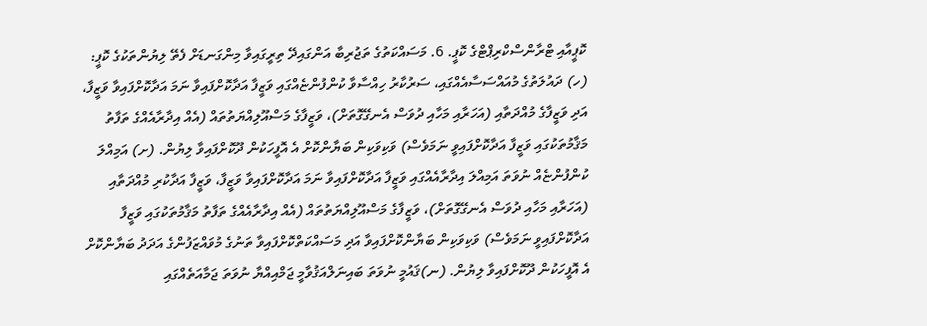ކޮޕީއާއި ޓްރާންސްކްރިޕްޓްގެ ކޮޕީ. 6. މަސައްކަތުގެ ތަޖުރިބާ އަންގައިދޭ ތިރީގައިވާ މިންގަނޑަށް ފެތޭ ލިޔުންތަކުގެ ކޮޕީ: (ހ) ދައުލަތުގެ މުއައްސަސާއެއްގައި، ސަރުކާރު ހިއްސާވާ ކުންފުންޏެއްގައި ވަޒީފާ އަދާކޮށްފައިވާ ނަމަ އަދާކޮށްފައިވާ ވަޒީފާ، އަދި ވަޒީފާގެ މުއްދަތާއި (އަހަރާއި މަހާއި ދުވަސް އެނގޭގޮތަށް)، ވަޒީފާގެ މަސްއޫލިއްޔަތުތައް (އެއް އިދާރާއެއްގެ ތަފާތު މަޤާމުތަކުގައި ވަޒީފާ އަދާކޮށްފައިވީ ނަމަވެސް) ވަކިވަކިން ބަޔާންކޮށް އެ އޮފީހަކުން ދޫކޮށްފައިވާ ލިޔުން. (ށ) އަމިއްލަ ކުންފުންޏެއް ނުވަތަ އަމިއްލަ އިދާރާއެއްގައި ވަޒީފާ އަދާކޮށްފައިވާ ނަމަ އަދާކޮށްފައިވާ ވަޒީފާ، ވަޒީފާ އަދާކުރި މުއްދަތާއި (އަހަރާއި މަހާއި ދުވަސް އެނގޭގޮތަށް)، ވަޒީފާގެ މަސްއޫލިއްޔަތުތައް (އެއް އިދާރާއެއްގެ ތަފާތު މަޤާމުތަކުގައި ވަޒީފާ އަދާކޮށްފައިވީ ނަމަވެސް) ވަކިވަކިން ބަޔާންކޮށްފައިވާ އަދި މަސައްކަތްކޮށްފައިވާ ތަނުގެ މުވައްޒަފުންގެ އަދަދު ބަޔާންކޮށް އެ އޮފީހަކުން ދޫކޮށްފައިވާ ލިޔުން. (ނ)ޤައުމީ ނުވަތަ ބައިނަލްއަޤުވާމީ ޖަމްއިއްޔާ ނުވަތަ ޖަމާއަތެއްގައި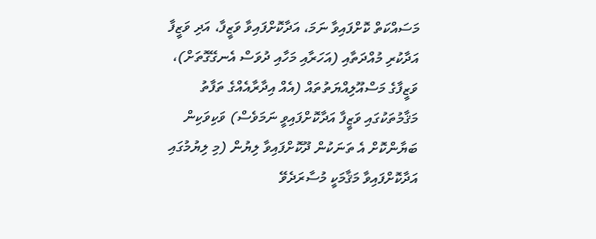މަސައްކަތް ކޮށްފައިވާ ނަމަ، އަދާކޮށްފައިވާ ވަޒީފާ، އަދި ވަޒީފާ އަދާކުރި މުއްދަތާއި (އަހަރާއި މަހާއި ދުވަސް އެނގޭގޮތަށް)، ވަޒީފާގެ މަސްއޫލިއްޔަތުތައް (އެއް އިދާރާއެއްގެ ތަފާތު މަޤާމުތަކުގައި ވަޒީފާ އަދާކޮށްފައިވީ ނަމަވެސް) ވަކިވަކިން ބަޔާންކޮށް އެ ތަނަކުން ދޫކޮށްފައިވާ ލިޔުން (މި ލިޔުމުގައި އަދާކޮށްފައިވާ މަޤާމަކީ މުސާރަދެވޭ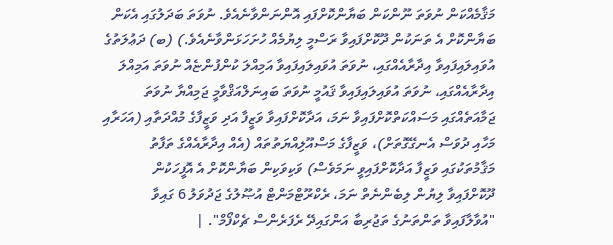މަޤާމެއްކަން ނުވަތަ ނޫންކަން ބަޔާންކޮށްފައި އޮންނަންވާނެއެވެ. ނުވަތަ ބަދަލުގައި އެކަން ބަޔާންކޮށް އެ ތަނަކުން ދޫކޮށްފައިވާ ރަސްމީ ލިޔުމެއް ހުށަހަޅަންވާނެއެވެ.) (ބ) ދަޢުލަތުގެ އުވައިލައިފައިވާ އިދާރާއެއްގައި، ނުވަތަ އުވައިލައިފައިވާ އަމިއްލަ ކުންފުންޏެއް ނުވަތަ އަމިއްލަ އިދާރާއެއްގައި، ނުވަތަ އުވައިލައިފައިވާ ޤައުމީ ނުވަތަ ބައިނަލްއަޤްވާމީ ޖަމިއްޔާ ނުވަތަ ޖަމާއަތެއްގައި މަސައްކަތްކޮށްފައިވާ ނަމަ، އަދާކޮށްފައިވާ ވަޒީފާ އަދި ވަޒީފާގެ މުއްދަތާއި (އަހަރާއި މަހާއި ދުވަސް އެނގޭގޮތަށް)، ވަޒީފާގެ މަސްއޫލިއްޔަތުތައް (އެއް އިދާރާއެއްގެ ތަފާތު މަޤާމުތަކުގައި ވަޒީފާ އަދާކޮށްފައިވީ ނަމަވެސް) ވަކިވަކިން ބަޔާންކޮށް އެ އޮފީހަކުން ދޫކޮށްފައިވާ ލިޔުން ލިބެންނެތް ނަމަ، ރެކްރޫޓްމަންޓް އުޞޫލުގެ ޖަދުވަލު 6 ގައިވާ "އުވާލާފައިވާ ތަންތަނުގެ ތަޖުރިބާ އަންގައިދޭ ރެފަރެންސް ޗެކްފޯމް". |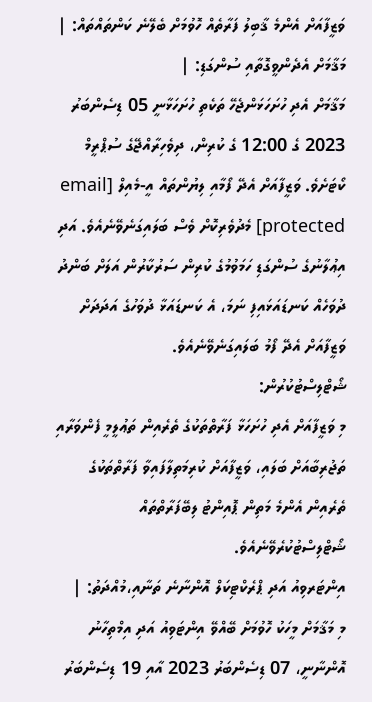ވަޒީފާއަށް އެންމެ ޤާބިލު ފަރާތެއް ހޮވުމަށް ބެލޭނެ ކަންތައްތައް: |
މަޤާމަށް އެދެންވީގޮތާއި ސުންގަޑި: |
މަޤާމަށް އެދި ހުށަހަޅަންޖެހޭ ތަކެތި ހުށަހަޅާނީ 05 ޑިސެންބަރު 2023 ގެ 12:00 ގެ ކުރިން، ދިވެހިރާއްޖޭގެ ސުޕްރީމް ކޯޓަށެވެ. ވަޒީފާއަށް އެދޭ ފޯމާއި ލިޔުންތައް އީ-މެއިލް [email protected] މެދުވެރިކޮށް ވެސް ބަލައިގަނެވޭނެއެވެ. އަދި އިޢުލާނުގެ ސުންގަޑި ހަމަވުމުގެ ކުރިން ސަރުކާރުން އަލަށް ބަންދު ދުވަހެއް ކަނޑައަޅައިފި ނަމަ، އެ ކަނޑައަޅާ ދުވަހުގެ އަދަދަށް ވަޒީފާއަށް އެދޭ ފޯމު ބަލައިގަނެވޭނެއެވެ.
ޝޯޓްލިސްޓުކުރުން:
މި ވަޒީފާއަށް އެދި ހުށަހަޅާ ފަރާތްތަކުގެ ތެރެއިން ތަޢުލީމީ ފެންވަރާއި ތަޖުރިބާއަށް ބަލައި، ވަޒީފާއަށް ކުރިމަތިލާފައިވާ ފަރާތްތަކުގެ ތެރެއިން އެންމެ މަތިން ޕޮއިންޓު ލިބޭފަރާތްތައް ޝޯޓްލިސްޓުކުރެވޭނެއެވެ.
އިންޓަރވިއު އަދި ޕްރެކްޓިކަލް އޮންނާނެ ތަނާއި،މުއްދަތު: |
މި މަޤާމަށް މީހަކު ހޮވުމަށް ބޭއްވޭ އިންޓަވިއު އަދި އިމްތިހާނު އޮންނާނީ، 07 ޑިސެންބަރު 2023 އާއި 19 ޑިސެންބަރު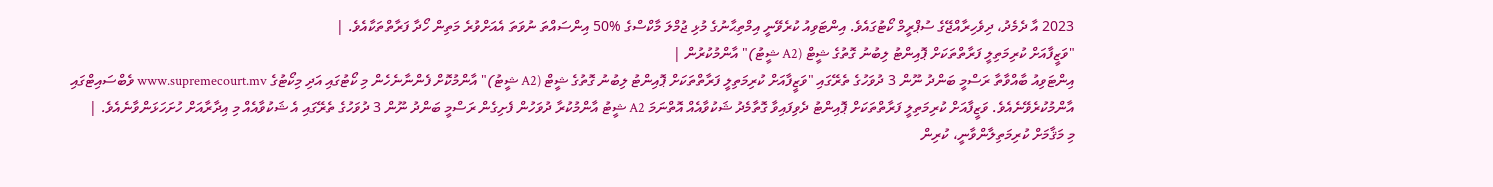2023 އާ ދެމެދު، ދިވެހިރާއްޖޭގެ ސުޕްރީމް ކޯޓުގައެވެ. އިންޓަވިއު ކުރެވޭނީ އިމްތިޙާނުގެ މުޅި ޖުމްލަ މާކްސްގެ %50 އިންސައްތަ ނުވަތަ އެއަށްވުރެ މަތިން ހޯދާ ފަރާތްތަކާއެވެ. |
"ވަޒީފާއަށް ކުރިމަތިލީ ފަރާތްތަކަށް ޕޮއިންޓު ލިބުނު ގޮތުގެ ޝީޓް (A2 ޝީޓު)" އާންމުކުރުން |
އިންޓަވިއު ބާއްވާތާ ރަސްމީ ބަންދު ނޫން 3 ދުވަހުގެ ތެރޭގައި "ވަޒީފާއަށް ކުރިމަތިލީ ފަރާތްތަކަށް ޕޮއިންޓު ލިބުނު ގޮތުގެ ޝީޓް (A2 ޝީޓު)" އާންމުކޮށް ފެންނާނެހެން މި ކޯޓުގައި އަދި މިކޯޓުގެ www.supremecourt.mv ވެބްސައިޓްގައި އާންމުކުރެވޭނެއެވެ. ވަޒީފާއަށް ކުރިމަތިލީ ފަރާތްތަކަށް ޕޮއިންޓު ދެވިފައިވާ ގޮތާމެދު ޝަކުވާއެއް އޮތްނަމަ A2 ޝީޓު އާންމުކުރާ ދުވަހުން ފެށިގެން ރަސްމީ ބަންދު ނޫން 3 ދުވަހުގެ ތެރޭގައި އެ ޝަކުވާއެއް މި އިދާރާއަށް ހުށަހަޅަންވާނެއެވެ. |
މި މަޤާމަށް ކުރިމަތިލާންވާނީ، ކުރިން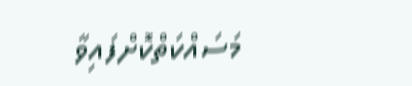މަސައްކަތްކޮށްފައިވާ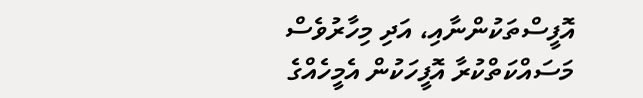އޮފީސްތަކުންނާއި، އަދި މިހާރުވެސް މަސައްކަތްކުރާ އޮފީހަކުން އެމީހެއްގެ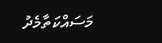މަސައްކަތާމެދު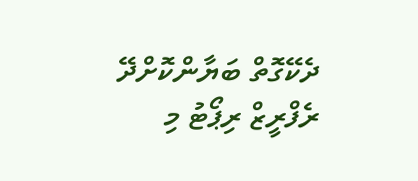ދެކޭގޮތް ބަޔާންކޮށްދޭ ރެފްރީޒް ރިޕޯޓު މި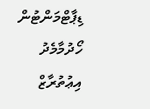ޑިޕާޓްމަންޓުން ހޯދުމާމެދު އިޢުތުރާޒް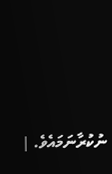ނުކުރާނަމައެވެ. |